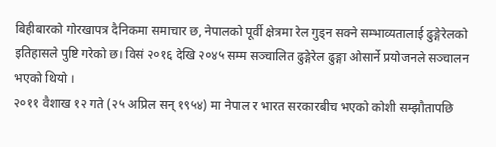बिहीबारको गोरखापत्र दैनिकमा समाचार छ, नेपालको पूर्वी क्षेत्रमा रेल गुड्न सक्ने सम्भाव्यतालाई ढुङ्गेरेलको इतिहासले पुष्टि गरेको छ। विसं २०१६ देखि २०४५ सम्म सञ्चालित ढुङ्गेरेल ढुङ्गा ओसार्ने प्रयोजनले सञ्चालन भएको थियो ।
२०११ वैशाख १२ गते (२५ अप्रिल सन् १९५४) मा नेपाल र भारत सरकारबीच भएको कोशी सम्झौतापछि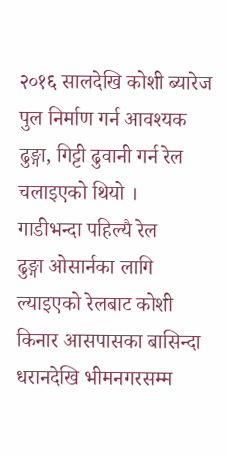२०१६ सालदेखि कोशी ब्यारेज पुल निर्माण गर्न आवश्यक ढुङ्गा, गिट्टी ढुवानी गर्न रेल चलाइएको थियो ।
गाडीभन्दा पहिल्यै रेल
ढुङ्गा ओसार्नका लागि ल्याइएको रेलबाट कोशी किनार आसपासका बासिन्दा धरानदेखि भीमनगरसम्म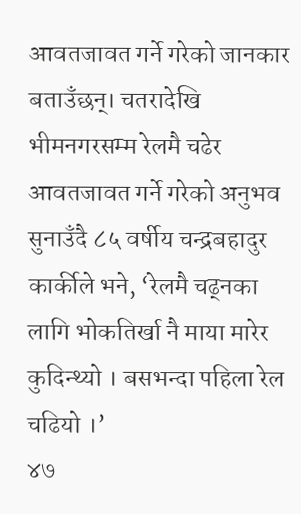आवतजावत गर्ने गरेको जानकार बताउँछन्। चतरादेखि भीमनगरसम्म रेलमै चढेर आवतजावत गर्ने गरेको अनुभव सुनाउँदै ८५ वर्षीय चन्द्रबहादुर कार्कीले भने, ‘रेलमै चढ्नका लागि भोकतिर्खा नै माया मारेर कुदिन्थ्यो । बसभन्दा पहिला रेल चढियो ।’
४७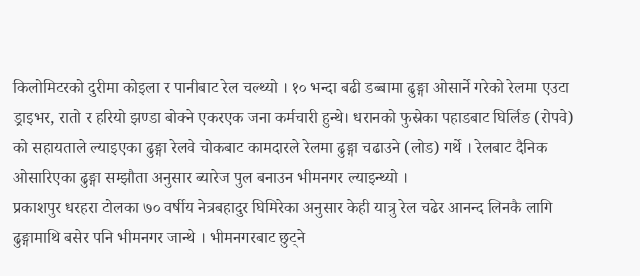किलोमिटरको दुरीमा कोइला र पानीबाट रेल चल्थ्यो । १० भन्दा बढी डब्बामा ढुङ्गा ओसार्ने गरेको रेलमा एउटा ड्राइभर, रातो र हरियो झण्डा बोक्ने एकरएक जना कर्मचारी हुन्थे। धरानको फुस्रेका पहाडबाट घिर्लिङ (रोपवे) को सहायताले ल्याइएका ढुङ्गा रेलवे चोकबाट कामदारले रेलमा ढुङ्गा चढाउने (लोड) गर्थे । रेलबाट दैनिक ओसारिएका ढुङ्गा सम्झौता अनुसार ब्यारेज पुल बनाउन भीमनगर ल्याइन्थ्यो ।
प्रकाशपुर धरहरा टोलका ७० वर्षीय नेत्रबहादुर घिमिरेका अनुसार केही यात्रु रेल चढेर आनन्द लिनकै लागि ढुङ्गामाथि बसेर पनि भीमनगर जान्थे । भीमनगरबाट छुट्ने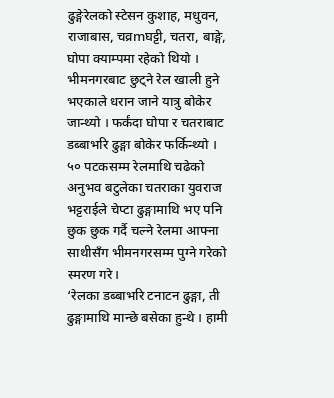ढुङ्गेरेलको स्टेसन कुशाह, मधुवन, राजाबास, चव्रmघट्टी, चतरा, बाङ्गे, घोपा क्याम्पमा रहेको थियो । भीमनगरबाट छुट्ने रेल खाली हुने भएकाले धरान जाने यात्रु बोकेर जान्थ्यो । फर्कंदा घोपा र चतराबाट डब्बाभरि ढुङ्गा बोकेर फर्किन्थ्यो ।
५० पटकसम्म रेलमाथि चढेको अनुभव बटुलेका चतराका युवराज भट्टराईले चेप्टा ढुङ्गामाथि भए पनि छुक छुक गर्दै चल्ने रेलमा आफ्ना साथीसँग भीमनगरसम्म पुग्ने गरेको स्मरण गरे।
‘रेलका डब्बाभरि टनाटन ढुङ्गा, ती ढुङ्गामाथि मान्छे बसेका हुन्थे । हामी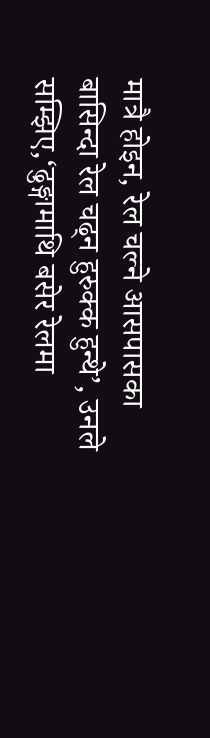मात्रै होइन, रेल चल्ने आसपासका बासिन्दा रेल चढ्न हुरुक्क हुन्थे’, उनले सम्झिए,‘ढुङ्गामाथि बसेर रेलमा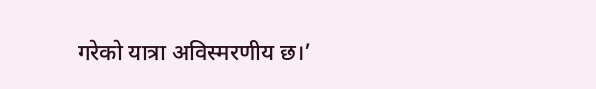गरेको यात्रा अविस्मरणीय छ।’